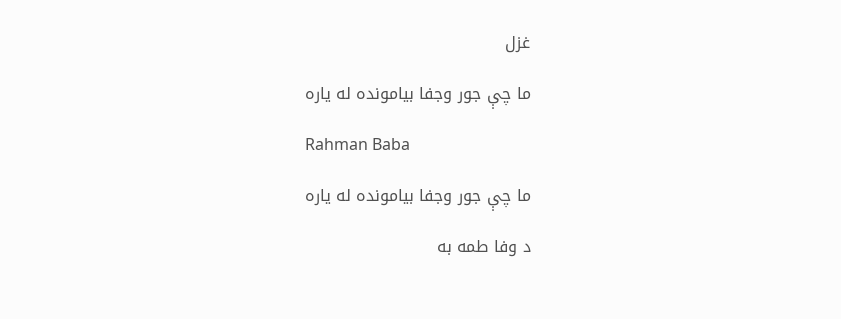غزل

ما چې جور وجفا بيامونده له ياره

Rahman Baba

ما چې جور وجفا بيامونده له ياره

د وفا طمه به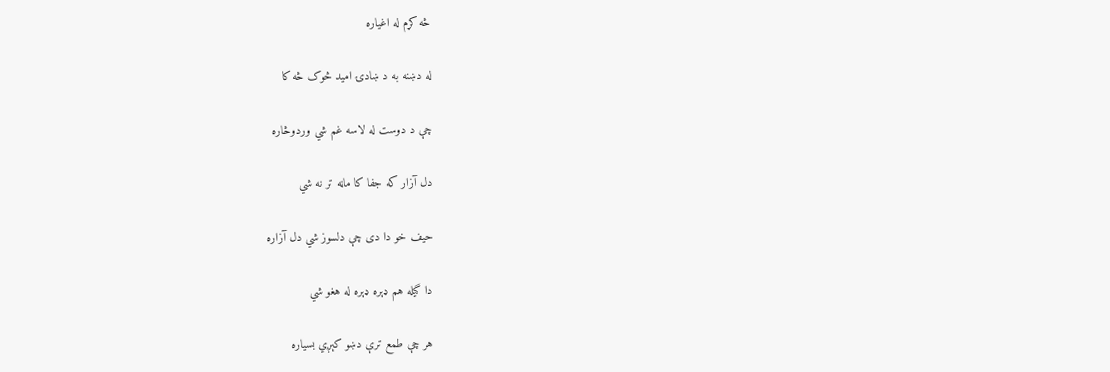څه کړم له اغياره

له دښنه به د ښادۍ اميد څوک څه کا

چې د دوست له لاسه غم شي وردوڅاره

دل آزار که جفا کا ماڼه تر نه شي

حيف خو دا دی چې دلسوز شي دل آزاره

دا گيله هم ډېره ډېره له هغو شي

هر چې طمع ترې دښو کېږي بسياره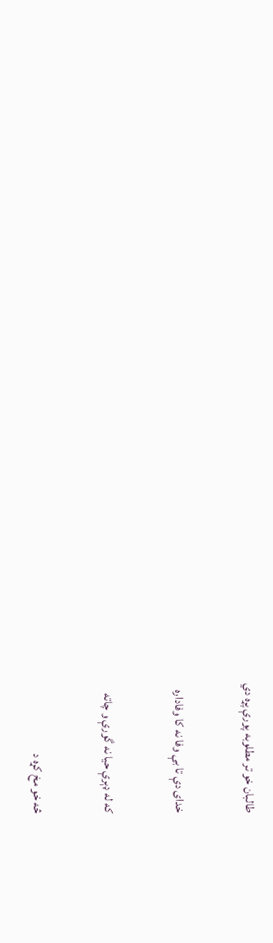طالبان خو تر مطلوبه پورې پړه دي

خدای دې تا بې وفا نه کا وفاداره

که له ډېرې حيا نه گورې و چاته

څه خو مخ کړه د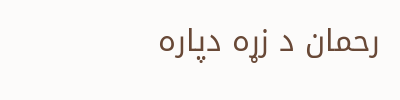رحمان د زړه دپاره